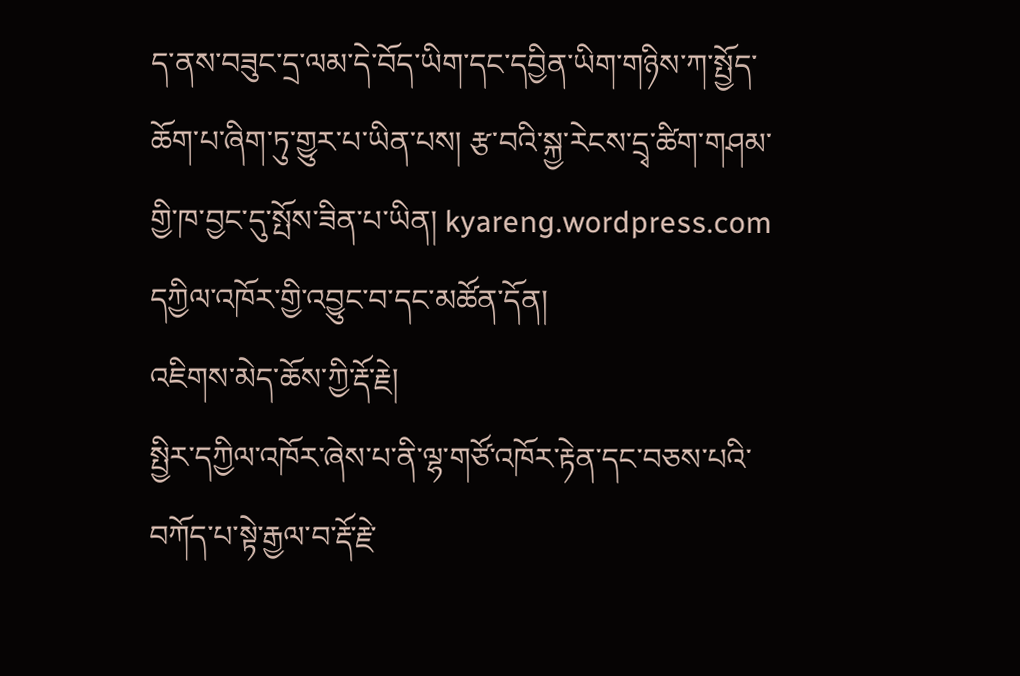ད་ནས་བཟུང་དྲ་ལམ་དེ་བོད་ཡིག་དང་དབྱིན་ཡིག་གཉིས་ཀ་སྤྱོད་ཆོག་པ་ཞིག་ཏུ་གྱུར་པ་ཡིན་པས། རྩ་བའི་སྐྱ་རེངས་དྲྭ་ཚིག་གཤམ་གྱི་ཁ་བྱང་དུ་སྤོས་ཟིན་པ་ཡིན། kyareng.wordpress.com
དཀྱིལ་འཁོར་གྱི་འབྱུང་བ་དང་མཚོན་དོན།
འཇིགས་མེད་ཆོས་ཀྱི་རྡོ་རྗེ།
སྤྱིར་དཀྱིལ་འཁོར་ཞེས་པ་ནི་ལྷ་གཙོ་འཁོར་རྟེན་དང་བཅས་པའི་བཀོད་པ་སྟེ་རྒྱལ་བ་རྡོ་རྗེ་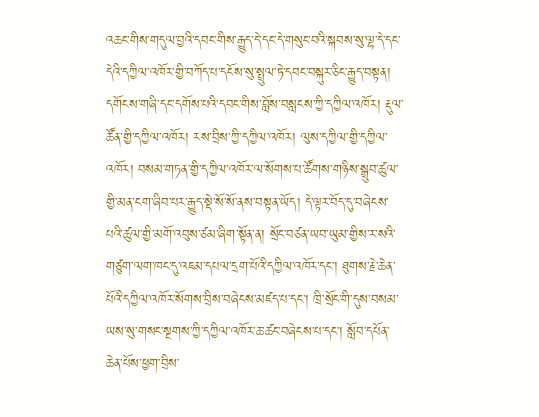འཆང་གིས་གདུལ་བྱའི་དབང་གིས་རྒྱུད་དེ་དང་དེ་གསུང་བའི་སྐབས་སུ་ལྷ་དེ་དང་དེའི་དཀྱིལ་འཁོར་གྱི་བཀོད་པ་དངོས་སུ་སྤྲུལ་ཏེ་དབང་བསྐུར་ཅིང་རྒྱུད་བསྟན། དགོངས་གཞི་དང་དགོས་པའི་དབང་གིས་བློས་བསླངས་ཀྱི་དཀྱིལ་འཁོར། རྡུལ་ཚོན་གྱི་དཀྱིལ་འཁོར། རས་བྲིས་ཀྱི་དཀྱིལ་འཁོར། ལུས་དཀྱིལ་གྱི་དཀྱིལ་འཁོར། བསམ་གཏན་གྱི་དཀྱིལ་འཁོར་ལ་སོགས་པ་ཚོགས་གཉིས་སྒྲུབ་ཚུལ་གྱི་མན་ངག་ཞིབ་པར་རྒྱུད་སྡེ་སོ་སོ་ནས་བསྟན་ཡོད། དེ་ལྟར་བོད་དུ་བཞེངས་པའི་ཚུལ་གྱི་མགོ་འབུས་ཙམ་ཞིག་སྟོན་ན། སྲོང་བཙན་ཡབ་ཡུམ་གྱིས་ར་སའི་གཙུག་ལག་ཁང་དུ་འཇམ་དཔལ་དྲག་པོའི་དཀྱིལ་འཁོར་དང་། ཐུགས་རྗེ་ཆེན་པོའི་དཀྱིལ་འཁོར་སོགས་བྲིས་བཞེངས་མཛད་པ་དང་། ཁྲི་སྲོང་གི་དུས་བསམ་ཡས་སུ་གསང་སྔགས་ཀྱི་དཀྱིལ་འཁོར་ཆ་ཚང་བཞེངས་པ་དང་། སློབ་དཔོན་ཆེན་པོས་ཕྱག་བྲིས་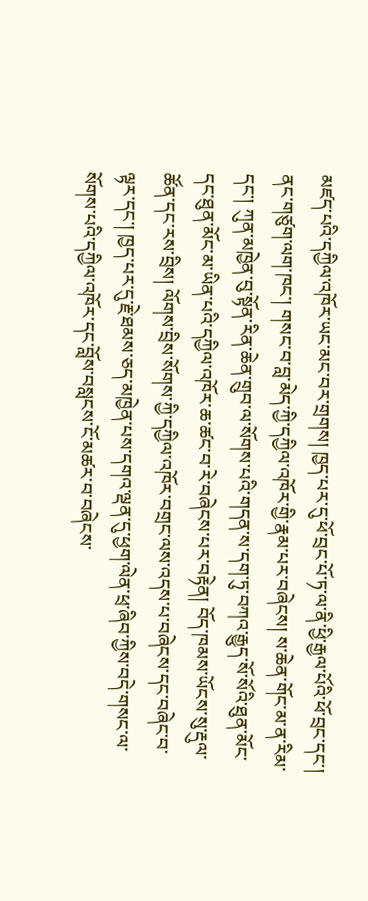མཛད་པའི་དཀྱིལ་འཁོར་ཡང་མང་བར་གྲགས། ཁྱད་པར་དུ་ཕོ་བྲང་པོ་ཏ་ལ་ནི་ཕྱི་རྒྱལ་པོའི་ཕོ་བྲང་དང་། ནང་གཙུག་ལག་ཁང་། གསང་བ་བླ་མེད་ཀྱི་དཀྱིལ་འཁོར་གྱི་རྣམ་པར་བཞེངས། ས་ཆེན་གོང་མ་ན་རིམ་དང་། ཀུན་མཁྱེན་བུ་སྟོན་རིན་ཆེན་གྲུབ་ལ་སོགས་པའི་གདན་ས་དག་ཏུ་བཀའ་རྒྱུད་སོ་སོའི་ཐུན་མོང་དང་ཐུན་མོང་མ་ཡིན་པའི་དཀྱིལ་འཁོར་ཆ་ཚང་བ་རེ་བཞེངས་པར་བརྟེན། བོད་ཁམས་ཡོངས་སུ་རྡུལ་ཚོན་དང་རས་བྲིས། ལོགས་བྲིས་སོགས་ཀྱི་དཀྱིལ་འཁོར་བགྲང་ལས་འདས་པ་བཞེངས་དང་བཞེང་བ་ལྟར་དང་། ཁྱད་པར་དུ་རྗེ་ཐམས་ཅད་མཁྱེན་པས་དགའ་ལྡན་དུ་ཕྱག་ལེན་ཕྲ་ཞིབ་ཀྱིས་བདེ་གསང་ལ་སོགས་པའི་དཀྱིལ་འཁོར་དང་བློས་བསླངས་ངོ་མཚར་བ་བཞེངས་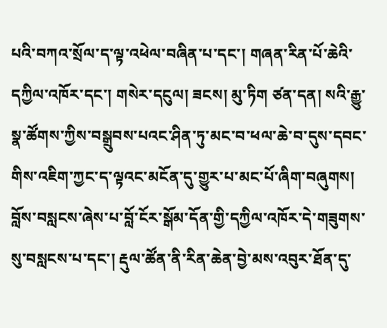པའི་བཀའ་སྲོལ་ད་ལྟ་འཕེལ་བཞིན་པ་དང་། གཞན་རིན་པོ་ཆེའི་དཀྱིལ་འཁོར་དང་། གསེར་དངུལ། ཟངས། མུ་ཏིག ཙན་དན། སའི་རྒྱུ་སྣ་ཚོགས་ཀྱིས་བསྒྲུབས་པའང་ཤིན་ཏུ་མང་བ་ཕལ་ཆེ་བ་དུས་དབང་གིས་འཇིག་ཀྱང་ད་ལྟའང་མངོན་དུ་གྱུར་པ་མང་པོ་ཞིག་བཞུགས། བློས་བསླངས་ཞེས་པ་བློ་ངོར་སྒོམ་དོན་གྱི་དཀྱིལ་འཁོར་དེ་གཟུགས་སུ་བསླངས་པ་དང་། རྡུལ་ཚོན་ནི་རིན་ཆེན་བྱེ་མས་འབུར་ཐོན་དུ་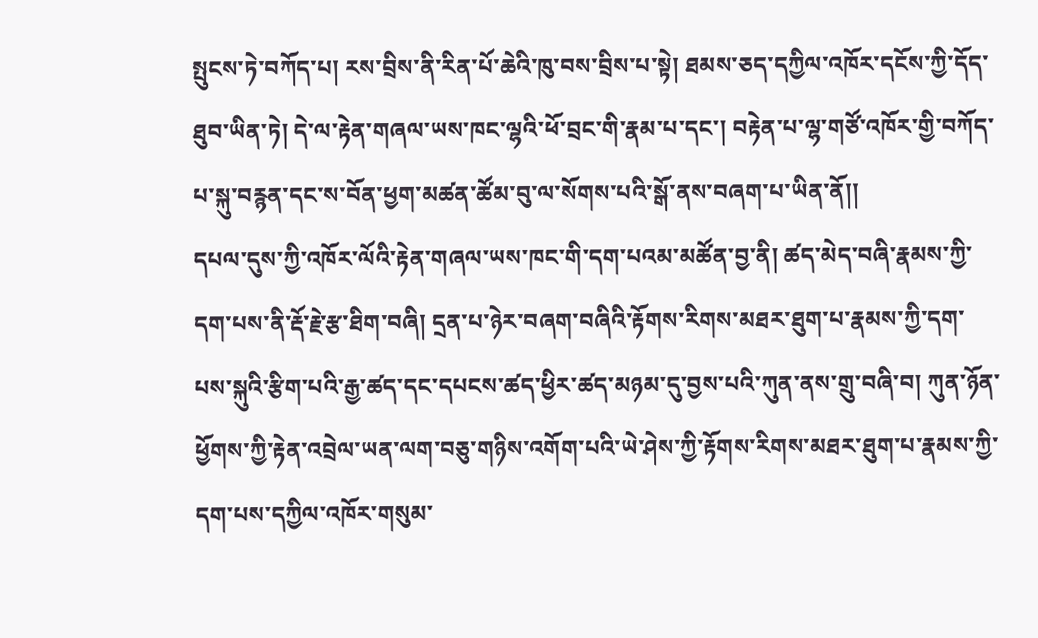སྤུངས་ཏེ་བཀོད་པ། རས་བྲིས་ནི་རིན་པོ་ཆེའི་ཁུ་བས་བྲིས་པ་སྟེ། ཐམས་ཅད་དཀྱིལ་འཁོར་དངོས་ཀྱི་དོད་ཐུབ་ཡིན་ཏེ། དེ་ལ་རྟེན་གཞལ་ཡས་ཁང་ལྷའི་ཕོ་བྲང་གི་རྣམ་པ་དང་། བརྟེན་པ་ལྷ་གཙོ་འཁོར་གྱི་བཀོད་པ་སྐུ་བརྙན་དང་ས་བོན་ཕྱག་མཚན་ཚོམ་བུ་ལ་སོགས་པའི་སྒོ་ནས་བཞག་པ་ཡིན་ནོ།།
དཔལ་དུས་ཀྱི་འཁོར་ལོའི་རྟེན་གཞལ་ཡས་ཁང་གི་དག་པའམ་མཚོན་བྱ་ནི། ཚད་མེད་བཞི་རྣམས་ཀྱི་དག་པས་ནི་རྡོ་རྗེ་རྩ་ཐིག་བཞི། དྲན་པ་ཉེར་བཞག་བཞིའི་རྟོགས་རིགས་མཐར་ཐུག་པ་རྣམས་ཀྱི་དག་པས་སྐུའི་རྩིག་པའི་རྒྱ་ཚད་དང་དཔངས་ཚད་ཕྱིར་ཚད་མཉམ་དུ་བྱས་པའི་ཀུན་ནས་གྲུ་བཞི་བ། ཀུན་ཉོན་ཕྱོགས་ཀྱི་རྟེན་འབྲེལ་ཡན་ལག་བཅུ་གཉིས་འགོག་པའི་ཡེ་ཤེས་ཀྱི་རྟོགས་རིགས་མཐར་ཐུག་པ་རྣམས་ཀྱི་དག་པས་དཀྱིལ་འཁོར་གསུམ་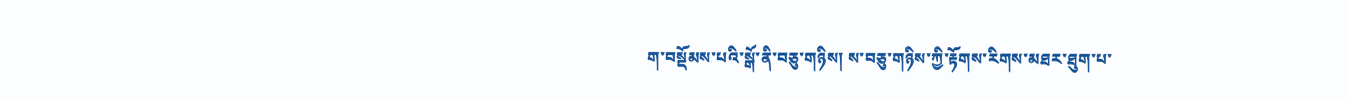ག་བསྡོམས་པའི་སྒོ་ནི་བཅུ་གཉིས། ས་བཅུ་གཉིས་ཀྱི་རྟོགས་རིགས་མཐར་ཐུག་པ་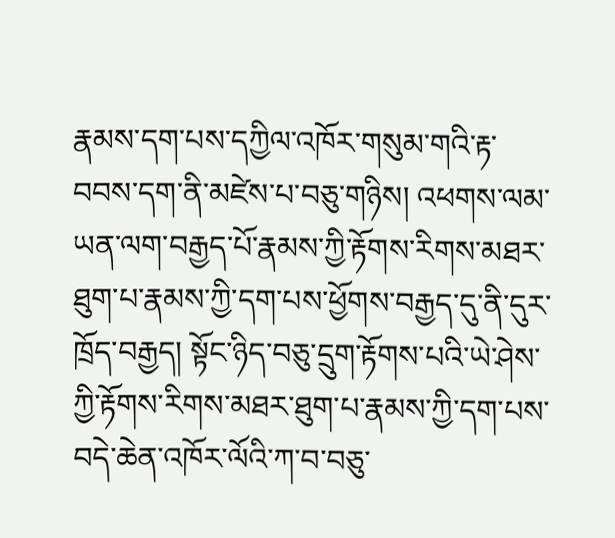རྣམས་དག་པས་དཀྱིལ་འཁོར་གསུམ་གའི་རྟ་བབས་དག་ནི་མཛེས་པ་བཅུ་གཉིས། འཕགས་ལམ་ཡན་ལག་བརྒྱད་པོ་རྣམས་ཀྱི་རྟོགས་རིགས་མཐར་ཐུག་པ་རྣམས་ཀྱི་དག་པས་ཕྱོགས་བརྒྱད་དུ་ནི་དུར་ཁྲོད་བརྒྱད། སྟོང་ཉིད་བཅུ་དྲུག་རྟོགས་པའི་ཡེ་ཤེས་ཀྱི་རྟོགས་རིགས་མཐར་ཐུག་པ་རྣམས་ཀྱི་དག་པས་བདེ་ཆེན་འཁོར་ལོའི་ཀ་བ་བཅུ་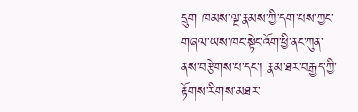དྲུག ཁམས་ལྔ་རྣམས་ཀྱི་དག་པས་ཀྱང་གཞལ་ཡས་ཁང་སྟེང་འོག་ཕྱི་ནང་ཀུན་ནས་བརྩེགས་པ་དང་། རྣམ་ཐར་བརྒྱད་ཀྱི་རྟོགས་རིགས་མཐར་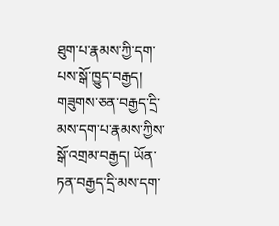ཐུག་པ་རྣམས་ཀྱི་དག་པས་སྒོ་ཁྱུད་བརྒྱད། གཟུགས་ཅན་བརྒྱད་དྲི་མས་དག་པ་རྣམས་ཀྱིས་སྒོ་འགྲམ་བརྒྱད། ཡོན་ཏན་བརྒྱད་དྲི་མས་དག་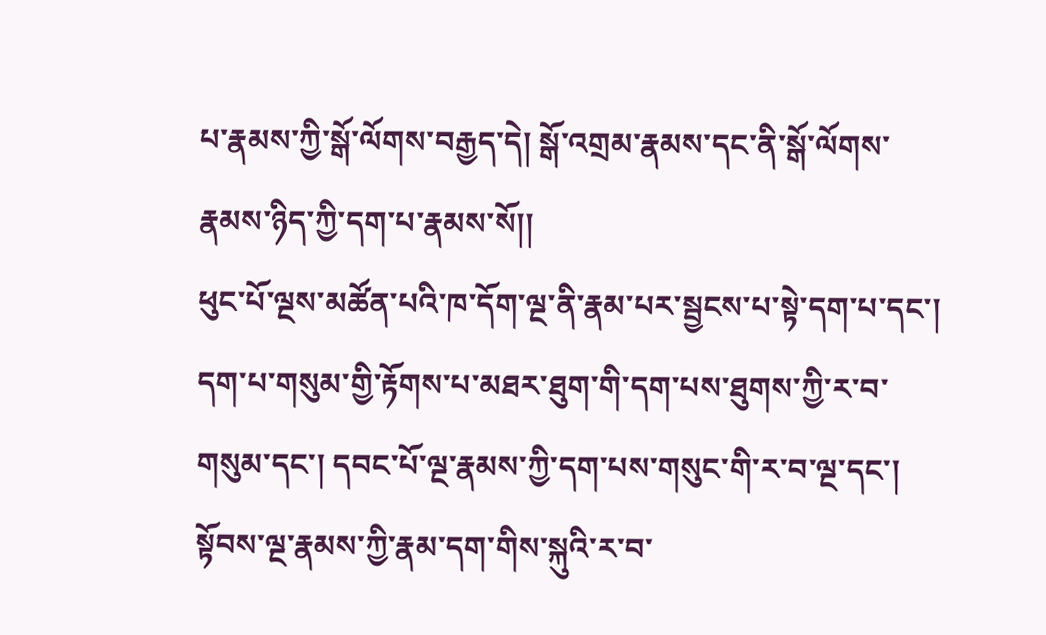པ་རྣམས་ཀྱི་སྒོ་ལོགས་བརྒྱད་དེ། སྒོ་འགྲམ་རྣམས་དང་ནི་སྒོ་ལོགས་རྣམས་ཉིད་ཀྱི་དག་པ་རྣམས་སོ།།
ཕུང་པོ་ལྔས་མཚོན་པའི་ཁ་དོག་ལྔ་ནི་རྣམ་པར་སྦྱངས་པ་སྟེ་དག་པ་དང་། དག་པ་གསུམ་གྱི་རྟོགས་པ་མཐར་ཐུག་གི་དག་པས་ཐུགས་ཀྱི་ར་བ་གསུམ་དང་། དབང་པོ་ལྔ་རྣམས་ཀྱི་དག་པས་གསུང་གི་ར་བ་ལྔ་དང་། སྟོབས་ལྔ་རྣམས་ཀྱི་རྣམ་དག་གིས་སྐུའི་ར་བ་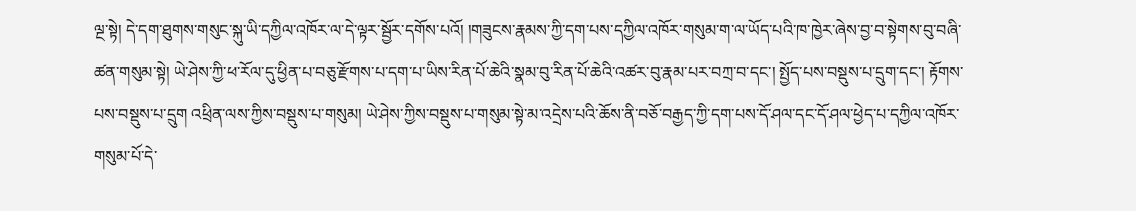ལྔ་སྟེ། དེ་དག་ཐུགས་གསུང་སྐུ་ཡི་དཀྱིལ་འཁོར་ལ་དེ་ལྟར་སྦྱོར་དགོས་པའོ། །གཟུངས་རྣམས་ཀྱི་དག་པས་དཀྱིལ་འཁོར་གསུམ་ག་ལ་ཡོད་པའི་ཁ་ཁྱེར་ཞེས་བྱ་བ་སྟེགས་བུ་བཞི་ཚན་གསུམ་སྟེ། ཡེ་ཤེས་ཀྱི་ཕ་རོལ་དུ་ཕྱིན་པ་བཅུ་རྫོགས་པ་དག་པ་ཡིས་རིན་པོ་ཆེའི་སྣམ་བུ་རིན་པོ་ཆེའི་འཚར་བུ་རྣམ་པར་བཀྲ་བ་དང་། སྤྱོད་པས་བསྡུས་པ་དྲུག་དང་། རྟོགས་པས་བསྡུས་པ་དྲུག འཕྲིན་ལས་ཀྱིས་བསྡུས་པ་གསུམ། ཡེ་ཤེས་ཀྱིས་བསྡུས་པ་གསུམ་སྟེ་མ་འདྲེས་པའི་ཆོས་ནི་བཅོ་བརྒྱད་ཀྱི་དག་པས་དོ་ཤལ་དང་དོ་ཤལ་ཕྱེད་པ་དཀྱིལ་འཁོར་གསུམ་པོ་དེ་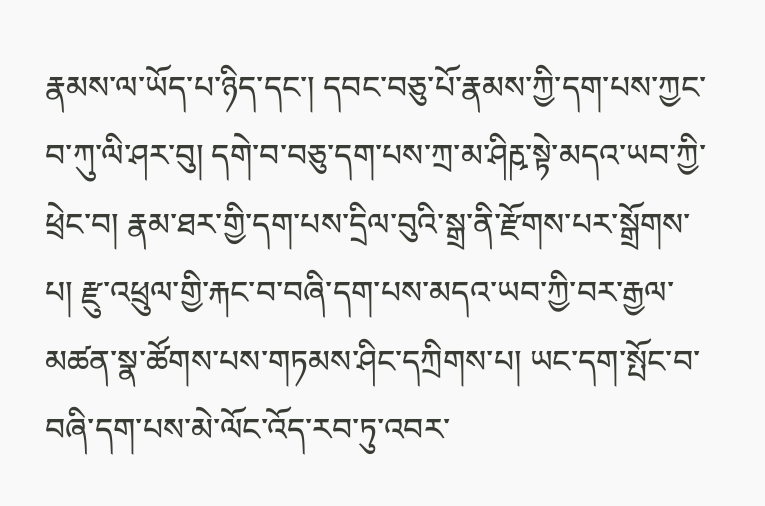རྣམས་ལ་ཡོད་པ་ཉིད་དང་། དབང་བཅུ་པོ་རྣམས་ཀྱི་དག་པས་ཀྱང་བ་ཀུ་ལི་ཤར་བུ། དགེ་བ་བཅུ་དག་པས་ཀྲ་མ་ཤིརྵ་སྟེ་མདའ་ཡབ་ཀྱི་ཕྲེང་བ། རྣམ་ཐར་གྱི་དག་པས་དྲིལ་བུའི་སྒྲ་ནི་རྫོགས་པར་སྒྲོགས་པ། རྫུ་འཕྲུལ་གྱི་རྐང་བ་བཞི་དག་པས་མདའ་ཡབ་ཀྱི་བར་རྒྱལ་མཚན་སྣ་ཚོགས་པས་གཏམས་ཤིང་དཀྲིགས་པ། ཡང་དག་སྤོང་བ་བཞི་དག་པས་མེ་ལོང་འོད་རབ་ཏུ་འབར་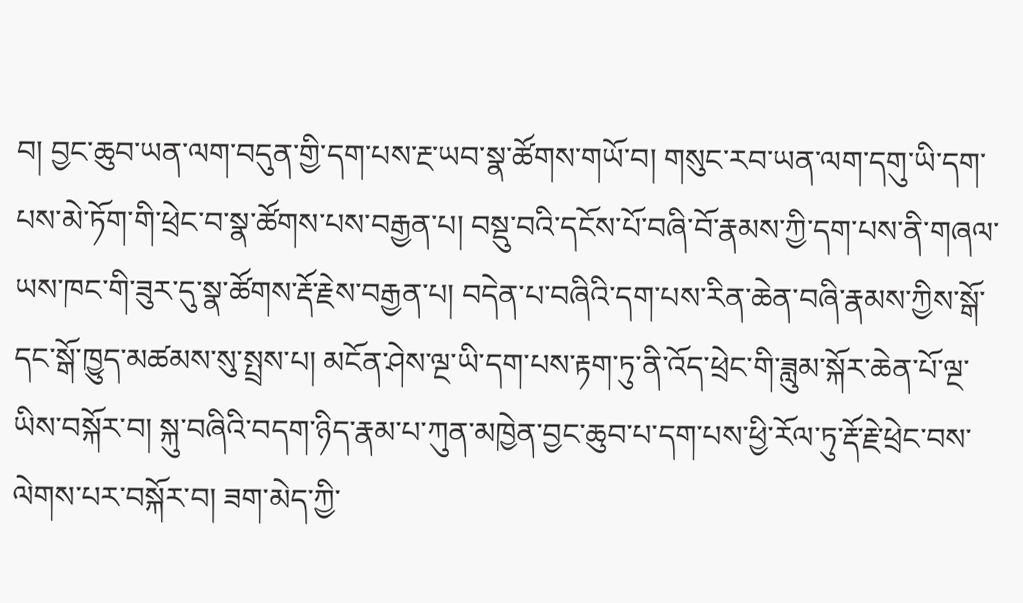བ། བྱང་ཆུབ་ཡན་ལག་བདུན་གྱི་དག་པས་རྔ་ཡབ་སྣ་ཚོགས་གཡོ་བ། གསུང་རབ་ཡན་ལག་དགུ་ཡི་དག་པས་མེ་ཏོག་གི་ཕྲེང་བ་སྣ་ཚོགས་པས་བརྒྱན་པ། བསྡུ་བའི་དངོས་པོ་བཞི་བོ་རྣམས་ཀྱི་དག་པས་ནི་གཞལ་ཡས་ཁང་གི་ཟུར་དུ་སྣ་ཚོགས་རྡོ་རྗེས་བརྒྱན་པ། བདེན་པ་བཞིའི་དག་པས་རིན་ཆེན་བཞི་རྣམས་ཀྱིས་སྒོ་དང་སྒོ་ཁྱུད་མཚམས་སུ་སྤྲས་པ། མངོན་ཤེས་ལྔ་ཡི་དག་པས་རྟག་ཏུ་ནི་འོད་ཕྲེང་གི་ཟླུམ་སྐོར་ཆེན་པོ་ལྔ་ཡིས་བསྐོར་བ། སྐུ་བཞིའི་བདག་ཉིད་རྣམ་པ་ཀུན་མཁྱེན་བྱང་ཆུབ་པ་དག་པས་ཕྱི་རོལ་ཏུ་རྡོ་རྗེ་ཕྲེང་བས་ལེགས་པར་བསྐོར་བ། ཟག་མེད་ཀྱི་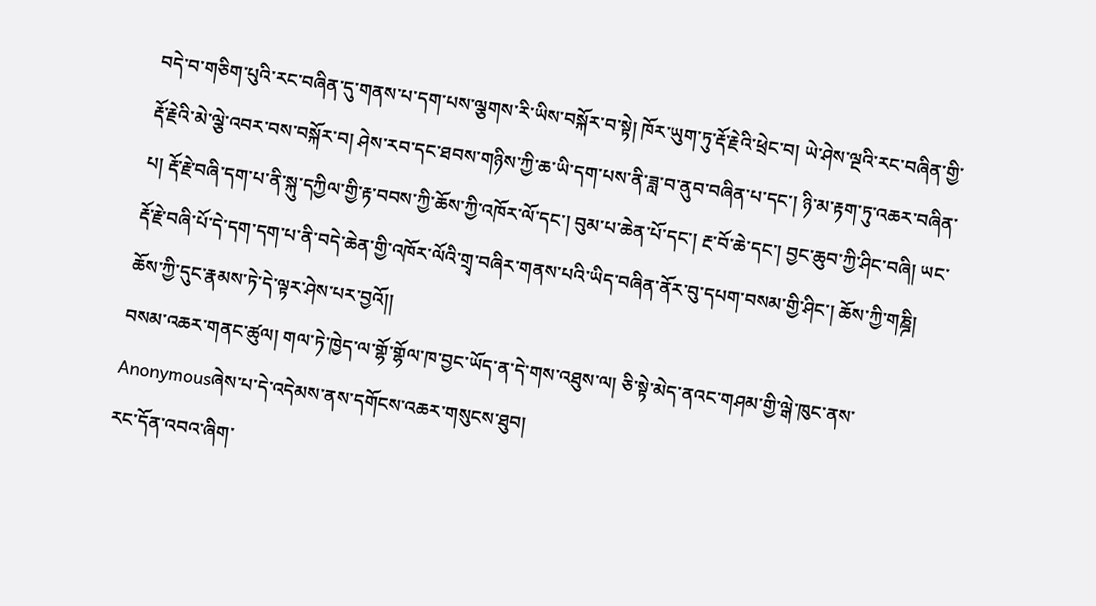བདེ་བ་གཅིག་པུའི་རང་བཞིན་དུ་གནས་པ་དག་པས་ལྕགས་རི་ཡིས་བསྐོར་བ་སྟེ། ཁོར་ཡུག་ཏུ་རྡོ་རྗེའི་ཕྲེང་བ། ཡེ་ཤེས་ལྔའི་རང་བཞིན་གྱི་རྡོ་རྗེའི་མེ་ལྕེ་འབར་བས་བསྐོར་བ། ཤེས་རབ་དང་ཐབས་གཉིས་ཀྱི་ཆ་ཡི་དག་པས་ནི་ཟླ་བ་ནུབ་བཞིན་པ་དང་། ཉི་མ་རྟག་ཏུ་འཆར་བཞིན་པ། རྡོ་རྗེ་བཞི་དག་པ་ནི་སྐུ་དཀྱིལ་གྱི་རྟ་བབས་ཀྱི་ཆོས་ཀྱི་འཁོར་ལོ་དང་། བུམ་པ་ཆེན་པོ་དང་། རྔ་བོ་ཆེ་དང་། བྱང་ཆུབ་ཀྱི་ཤིང་བཞི། ཡང་རྡོ་རྗེ་བཞི་པོ་དེ་དག་དག་པ་ནི་བདེ་ཆེན་གྱི་འཁོར་ལོའི་གྲྭ་བཞིར་གནས་པའི་ཡིད་བཞིན་ནོར་བུ་དཔག་བསམ་གྱི་ཤིང་། ཆོས་ཀྱི་གཎྜི། ཆོས་ཀྱི་དུང་རྣམས་ཏེ་དེ་ལྟར་ཤེས་པར་བྱའོ།།
བསམ་འཆར་གནང་ཚུལ། གལ་ཏེ་ཁྱེད་ལ་གྷོ་གྷོལ་ཁ་བྱང་ཡོད་ན་དེ་གས་འཐུས་ལ། ཅི་སྟེ་མེད་ནའང་གཤམ་གྱི་ལྒེ་ཁུང་ནས་Anonymousཞེས་པ་དེ་འདེམས་ནས་དགོངས་འཆར་གསུངས་ཐུབ།
རང་དོན་འབའ་ཞིག་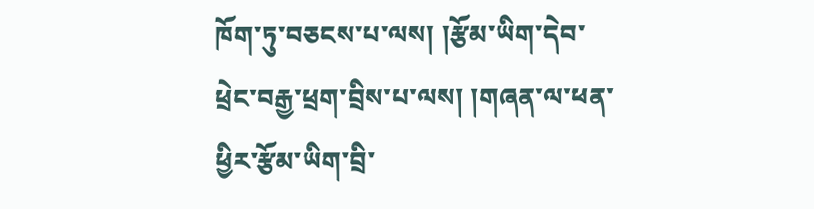ཁོག་ཏུ་བཅངས་པ་ལས། །རྩོམ་ཡིག་དེབ་ཕྲེང་བརྒྱ་ཕྲག་བྲིས་པ་ལས། །གཞན་ལ་ཕན་ཕྱིར་རྩོམ་ཡིག་བྲི་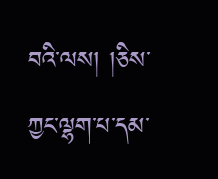བའི་ལས། །ཅིས་ཀྱང་ལྷག་པ་དམ་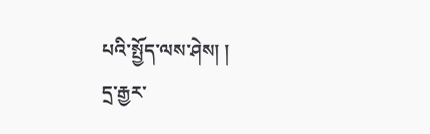པའི་སྤྱོད་ལས་ཤེས། །
དྲ་རྒྱར་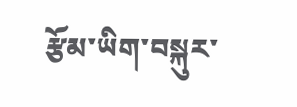རྩོམ་ཡིག་བསྐུར་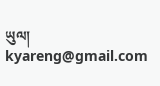ཡུལ། kyareng@gmail.com